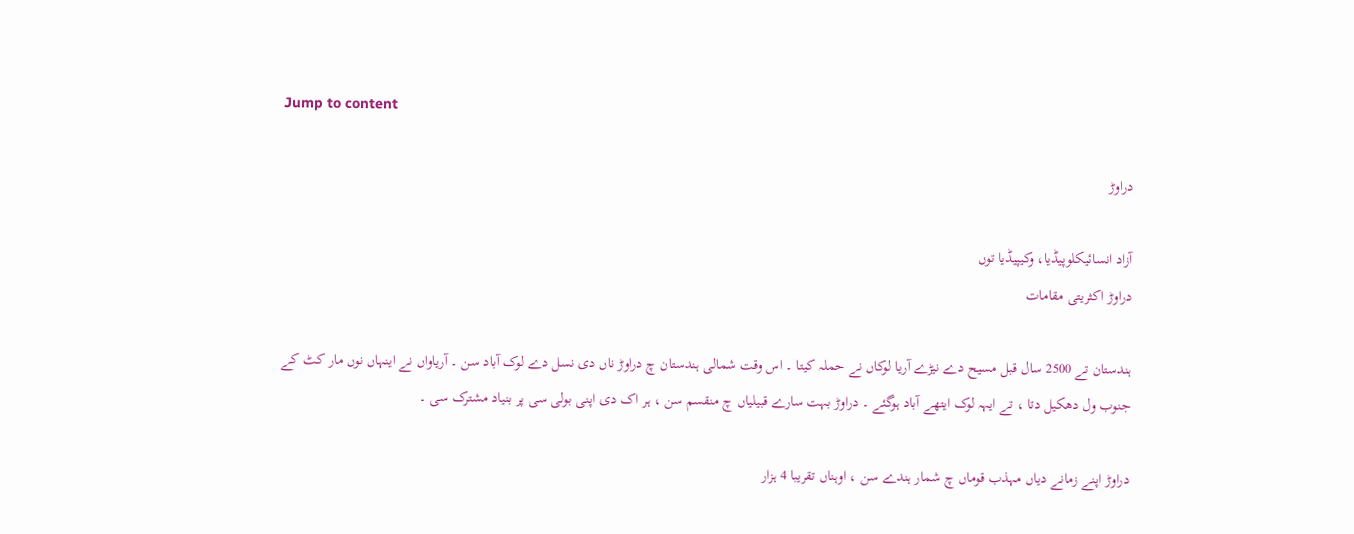Jump to content

دراوڑ

آزاد انسائیکلوپیڈیا، وکیپیڈیا توں
دراوڑ اکثریتی مقامات

ہندستان تے 2500 سال قبل مسیح دے نیڑے آریا لوکاں نے حملہ کیتا ۔ اس وقت شمالی ہندستان چ دراوڑ ناں دی نسل دے لوک آباد سن ۔ آریاواں نے اینہاں نوں مار کٹ کے جنوب ول دھکیل دتا ، تے ایہہ لوک ایتھے آباد ہوگئے ۔ دراوڑ بہت سارے قبیلیاں چ منقسم سن ، ہر اک دی اپنی بولی سی پر بنیاد مشترک سی ۔

دراوڑ اپنے زمانے دیاں مہذب قوماں چ شمار ہندے سن ، اوہناں تقریبا 4 ہزار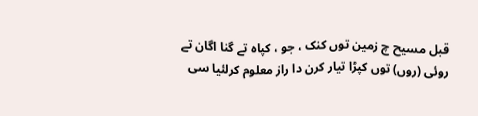قبل مسیح چ زمین توں کنک ، جو ، کپاہ تے گنا اگان تے روئی (روں) توں کپڑا تیار کرن دا راز معلوم کرلئیا سی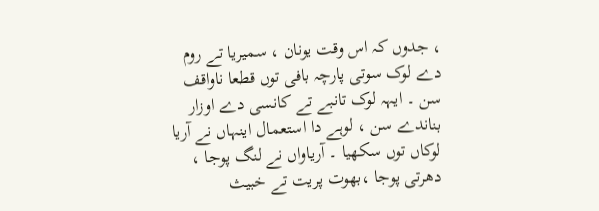، جدوں کہ اس وقت یونان ، سمیریا تے روم دے لوک سوتی پارچہ بافی توں قطعا ناواقف سن ۔ ایہہ لوک تانبے تے کانسی دے اوزار بناندے سن ، لوہے دا استعمال اینہاں نے آریا لوکاں توں سکھیا ۔ آریاواں نے لنگ پوجا ، دھرتی پوجا ،بھوت پریت تے خبیث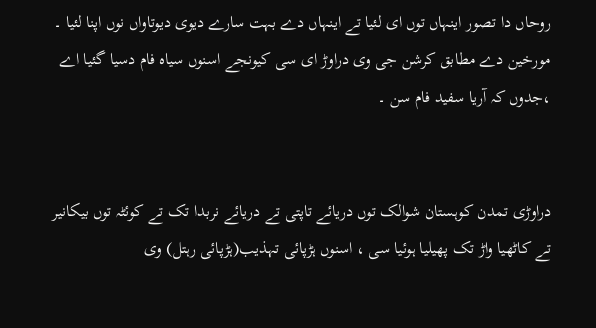روحاں دا تصور اینہاں توں ای لئیا تے اینہاں دے بہت سارے دیوی دیوتاواں نوں اپنا لئیا ۔ مورخین دے مطابق کرشن جی وی دراوڑ ای سی کیونجے اسنوں سیاہ فام دسیا گئیا اے ،جدوں کہ آریا سفید فام سن ۔


دراوڑی تمدن کوہستان شوالک توں دریائے تاپتی تے دریائے نربدا تک تے کوئٹہ توں بیکانیر تے کاٹھیا واڑ تک پھیلیا ہوئیا سی ، اسنوں ہڑپائی تہذیب(ہڑپائی رہتل) وی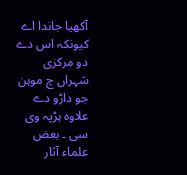آکھیا جاندا اے کیونکہ اس دے دو مرکزی شہراں چ موہن جو داڑو دے علاوہ ہڑپہ وی سی ۔ بعض علماء آثار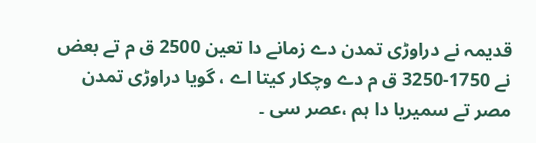قدیمہ نے دراوڑی تمدن دے زمانے دا تعین 2500 ق م تے بعض نے 1750-3250 ق م دے وچکار کیتا اے ، گویا دراوڑی تمدن مصر تے سمیریا دا ہم ،عصر سی ۔